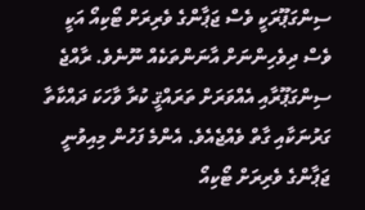ސިންގަޕޫރަކީ ވެސް ޖަޕާންގެ ވެރިރަށް ޓޯކިއޯ އަކީ ވެސް ދިވެހިންނަށް އާނަންތަކެއް ނޫނެވެ. ރާއްޖެ ސިންގަޕޫރާއި އެއްވަރަށް ތަރައްޤީ ކުރާ ވާހަކަ ދައްކާތާ ގަރުނަކާއި ގާތް ވެއްޖެއެވެ. އެންމެ ފަހުން މިއިވުނީ ޖަޕާންގެ ވެރިރަށް ޓޯކިއޯ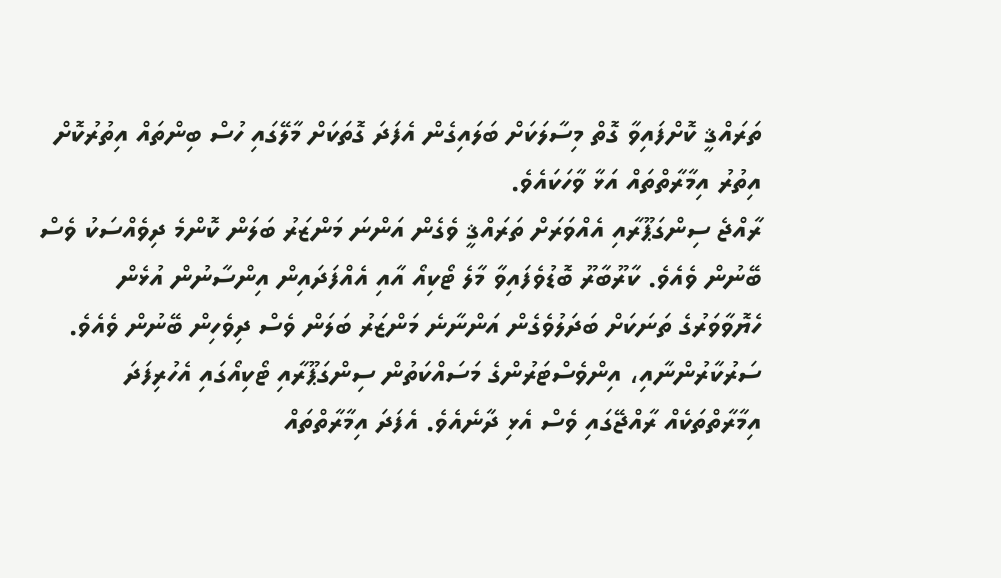ތަރައްޤީ ކޮށްފައިވާ ގޮތް މިސާލަކަށް ބަލައިގެން އެފަދަ ގޮތަކަށް މާލޭގައި ހުސް ބިންތައް އިތުރުކޮށް އިތުރު އިމާރާތްތައް އަޅާ ވާހަކައެވެ.
ރާއްޖެ ސިންގަޕޫރާއި އެއްވަރަށް ތަރައްޤީ ވެގެން އަންނަ މަންޒަރު ބަލަން ކޮންމެ ދިވެއްސަކު ވެސް ބޭނުން ވެއެވެ. ކާރޫބާރޫ ބޮޑުވެފައިވާ މާލެ ޓޯކިއޯ އާއި އެއްފަދައިން އިންސާނުން އުޅެން ހެޔޮވާވަރުގެ ތަނަކަށް ބަދަލުވެގެން އަންނާނެ މަންޒަރު ބަލަން ވެސް ދިވެހިން ބޭނުން ވެއެވެ.
ސަރުކާރުންނާއި، އިންވެސްޓަރުންގެ މަސައްކަތުން ސިންގަޕޫރާއި ޓޯކިއޯގައި އެހުރިފަދަ އިމާރާތްތަކެއް ރާއްޖޭގައި ވެސް އެޅި ދާނެއެވެ. އެފަދަ އިމާރާތްތައް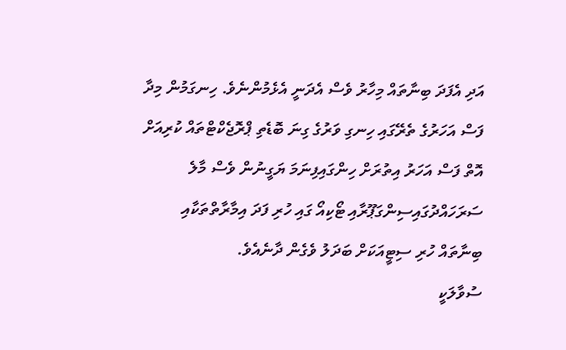އަދި އެފަދަ ބިނާތައް މިހާރު ވެސް އެދަނީ އެޅެމުންނެވެ. ހިނގަމުން މިދާ ފަސް އަހަރުގެ ތެރޭގައި ހިނގި ވަރުގެ ގިނަ ބޮޑެތި ޕްރޮޖެކްޓްތައް ކުރިއަށް އޮތް ފަސް އަހަރު އިތުރަށް ހިންގައިފިނަމަ ޔަގީނުން ވެސް މާލެ ސަރަހައްދުގައިސިންގަޕޫރާއި ޓޯކިއޯ ގައި ހުރި ފަދަ އިމާރާތްތަކާއި ބިނާތައް ހުރި ސިޓީއަކަށް ބަދަލު ވެގެން ދާނެއެވެ.
ސުވާލަކީ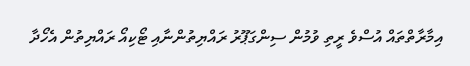އިމާރާތްތައް އުސްވެ ރީތި ވުމުން ސިންގަޕޫރު ރައްޔިތުންނާއި ޓޯކިއޯ ރައްޔިތުން އެހޯދާ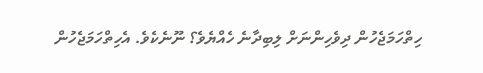ހިތްހަމަޖެހުން ދިވެހިންނަށް ލިބިދާނެ ހެއްޔެވެ؟ ނޫނެކެވެ. އެހިތްހަމަޖެހުން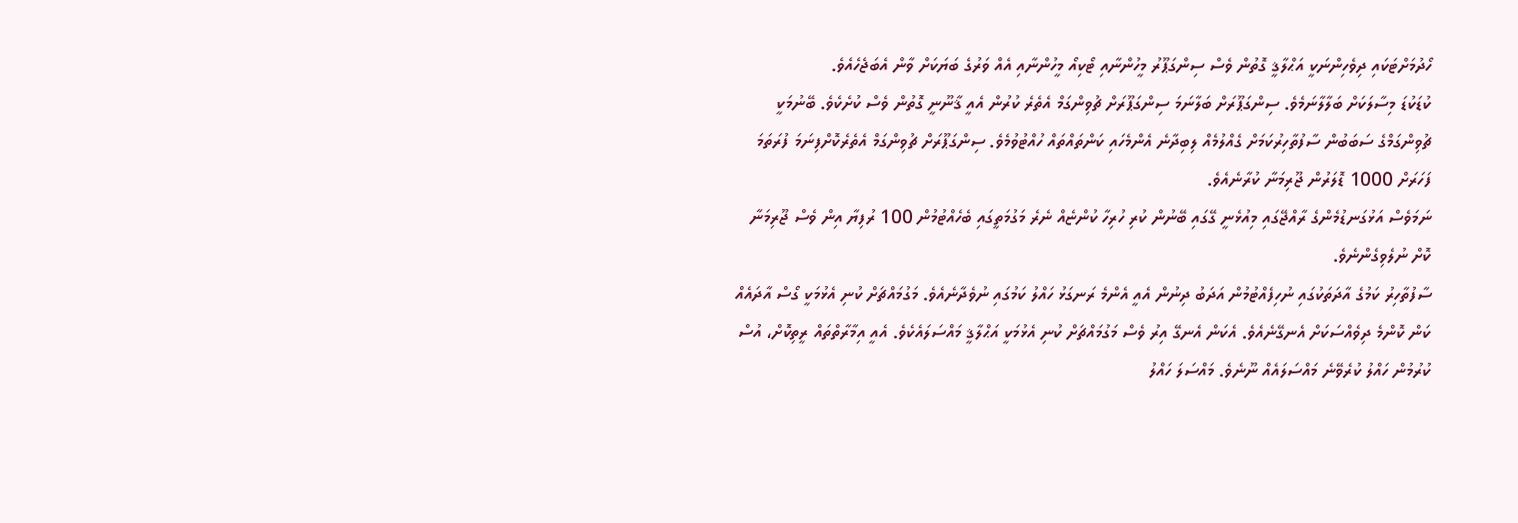ހޯދުމަށްޓަކައި ދިވެހިންނަކީ އަޙްލާޤީ ގޮތުން ވެސް ސިންގަޕޫރު މީހުންނާއި ޓޯކިއޯ މީހުންނާއި އެއް ވަރުގެ ބަޔަކަށް ވާން އެބަޖެހެއެވެ.
ކުޑަކުޑަ މިސާލަކަށް ބަލާލާނަމެވެ. ސިންގަޕޫރަށް ބަލާނަމަ ސިންގަޕޫރަށް ޗުވިންގަމް އެތެރެ ކުރުން އެއީ ޤާނޫނީ ގޮތުން ވެސް ކުށެކެވެ. ބޭނުމަކީ ޗުވިންގަމްގެ ސަބަބުން ސާފުތާހިރުކަމަށް ގެއްލުމެއް ލިބިދާނެ އެންމެހައި ކަންތައްތައް ހުއްޓުވުމެވެ. ސިންގަޕޫރަށް ޗުވިންގަމް އެތެރެކޮށްފިނަމަ ފުރަތަމަ ފަހަރަށް 1000 ޑޮލަރުން ޖޫރިމަނާ ކުރާނެއެވެ.
ނަމަވެސް އަޅުގަނޑުމެންގެ ރާއްޖޭގައި މިއުޅެނީ ގޭގައި ބޭނުން ކުރި ހުރިހާ ކުންޏެއް ނެރެ މަގުމަތީގައި ބެހެއްޓުމުން 100 ރުފިޔާ އިން ވެސް ޖޫރިމަނާ ކޮށް ނުލެވިގެންނެވެ.
ސާފުތާހިރު ކަމުގެ އާދަތަކުގައި ނުހިފެއްޓުމުން އަދަބު ދިނުން އެއީ އެންމެ ރަނގަޅު ހައްލު ކަމުގައި ނުވެދާނެއެވެ. މަގުމައްޗަށް ކުނި އެޅުމަކީ ގޯސް އާދައެއް ކަން ކޮންމެ ދިވެއްސަކަށް އެނގޭނެއެވެ. އެކަން އެނގޭ އިރު ވެސް މަގުމައްޗަށް ކުނި އެޅުމަކީ އަޙްލާޤީ މައްސަލައެކެވެ. އެއީ އިމާރާތްތައް ރީތިކޮށް، އުސް ކުރުމުން ހައްލު ކުރެވޭނެ މައްސަލައެއް ނޫނެވެ. މައްސަލަ ހައްލު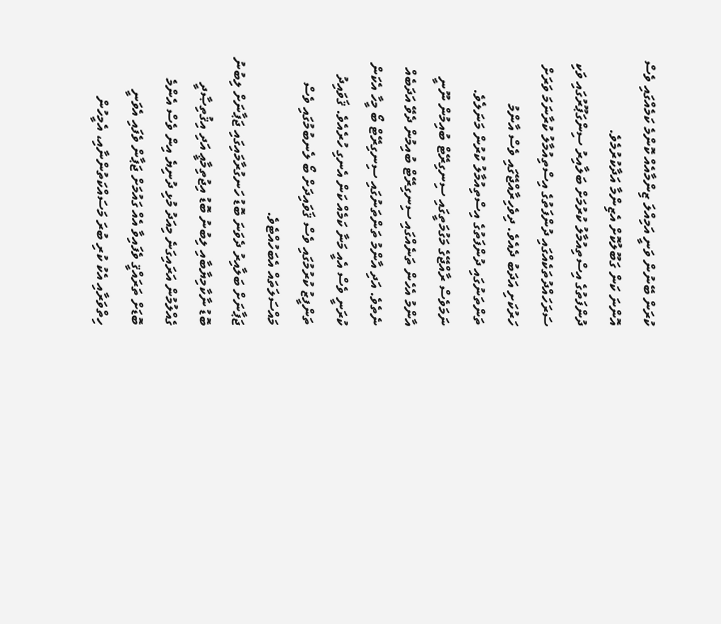ކުރަން ބޭނުން ވަނީ އަމިއްލަ ޒިންމާއެއް ކޮންމެ ކަމެއްގައި ވެސް އޮންނަ ކަން ގަބޫލުކޮށް އެޒިންމާ އަދާކުރުމެވެ.
ދުންފަތުގެ އިސްތިއުމާލު ކުރުމަށް ބަލާއިރު ސިންގަޕޫރުގައި ވަކި ސަރަހައްދުތަކެއްގައި ދުންފަތުގެ އިސްތިއުމާލު ކުރާނަމަ ވަރަށް ހަރުކަށި އަދަބު ދެއެވެ. ދިވެހިރާއްޖޭގައި ވެސް އާންމު ތަންތަނުގައި ދުންފަތުގެ އިސްތިއުމާލު ކުރުން މަނަލެވެ.
ނަމަވެސް ރާއްޖޭގެ މަގުމަތީގައި ސިނގިރޭޓް ބުއިމުން ނޫނީ އާންމު އެހެން ތަނެއްގައި ސިނގިރޭޓް ބުއިމުން ދެވޭ އަދަބެއް ނެތެވެ. އަދި އާންމު ތަންތަނުގައި ސިނގިރޭޓް ބޯ މީހާ އެކަން ކުރަނީ ވެސް އެއީ މަނާ ކަމެއް ކަން އެނގި ހުރެއެވެ. ޤަވައިދު ތަންފީޒު ކުރުމުގައި ވެސް ޤަވައިދަށް ބޯ ލެނބުމުގައި ވެސް މައްސަލަތައް އެބަހުއްޓެވެ.
ޖަޕާނަށް ބަލާއިރު ދެވަނަ ބޮޑު ހަނގުރާމައިގައި ޖަޕާނަށް ލިބުނު ބޮޑު ނާކާމިޔާބާއި ލިބުނު ބޮޑު އިޖުތިމާޢީ އަދި އިޤުތިޞާދީ ގެއްލުމުން އަރައިގަނެ މިއަދު މުޅި ދުނިޔެ އިން ވެސް އެންމެ ބޮޑަށް ތަރައްޤީ ވެފައިވާ އެއް ގައުމަށް ޖަޕާން ވެފައި އެވަނީ ހިތްވަރާއި އެކު ކުރި ބުރަ މަސައްކަތުންނާއި، އެމީހުން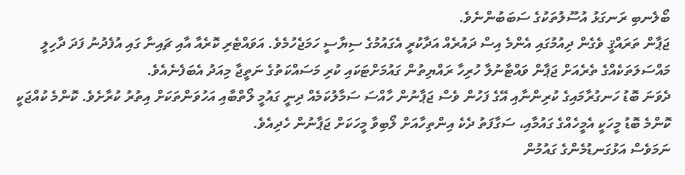ބޯލެނބި ރަނގަޅު އުސޫލުތަކުގެ ސަބަބުންނެވެ.
ޖަޕާން ތަރައްޤީ ވެގެން ދިއުމުގައި އެންމެ އިސް ދައުރެއް އަދާކުރީ އެގައުމުގެ ސިޔާސީ ހަމަޖެހުމެވެ. އަވައްޓެރި ކޮރެއާ އާއި ޗައިނާ ގައި އުފެދުނު ފަދަ ދާހިލީ މައްސަލަތަކެއްގެ ތެރެއަށް ޖަޕާން ވައްޓާނުލާ ހުރިހާ ރައްޔިތުން ގައުމަށްޓަކައި ކުރި މަސައްކަތުގެ ނަތީޖާ މިއަދު އެބަފެނެއެވެ.
ދެވަނަ ބޮޑު ހަނގުރާމައިގެ ކުރިންނާއި އޭގެ ފަހުން ވެސް ޖަޕާނުން ހާއްސަ ސަމާލުކަމެއް ދިނީ ގައުމީ ލޯތްބާއި އަހުވަންތަކަށް އިތުރު ކުރާށެވެ. ކޮންމެ ކުއްޖަކީ ކޮންމެ ބޮޑު މީހަކީ އެމީހެއްގެ ގައުމާއި، ސަގާފަތު ދެކެ އިންތިހާއަށް ލޯބިވާ މީހަކަށް ޖަޕާނުން ހެދިއެވެ.
ނަމަވެސް އަޅުގަނޑުމެންގެ ގައުމުން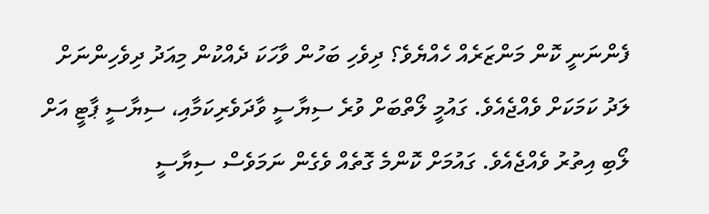ފެންނަނީ ކޮން މަންޒަރެއް ހެއްޔެވެ؟ ދިވެހި ބަހުން ވާހަކަ ދެއްކުން މިއަދު ދިވެހިންނަށް ލަދު ކަމަކަށް ވެއްޖެއެވެ. ގައުމީ ލޯތްބަށް ވުރެ ސިޔާސީ ވާދަވެރިކަމާއި، ސިޔާސީ ޕާޓީ އަށް ލޯބި އިތުރު ވެއްޖެއެވެ. ގައުމަށް ކޮންމެ ގޮތެއް ވެގެން ނަމަވެސް ސިޔާސީ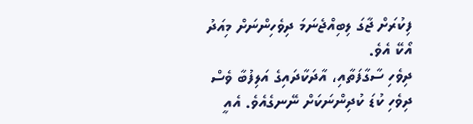ފިކުރަށް ޖާގަ ލިބިއްޖެނަމަ ދިވެހިންނަށް މިއަދު އޯކޭ އެވެ.
ދިވެހި ސާގާފަތާއި، އާދަކާދައިގެ އަލިފުބާ ވެސް ދިވެހި ކުޑަ ކުދިންނަކަށް ނޭނގެއެވެ. އެއީ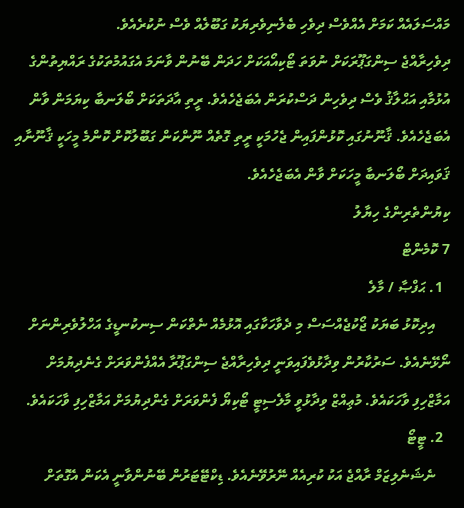މައްސަލައެއް ކަމަށް އެއްވެސް ދިވެހި ބެލެނިވެރިޔަކު ގަބޫލެއް ވެސް ނުކުރެއެވެ.
ދިވެހިރާއްޖެ ސިންގަޕޫރަކަށް ނުވަތަ ޓޯކިއޯއަކަށް ހަދަން ބޭނުން ވާނަމަ އެގައުމުތަކުގެ ރައްޔިތުންގެ އުޅުމާއި އަޙްލާޤު ވެސް ދިވެހިން ދަސްކުރަން އެބަޖެހެއެވެ. ރީތި އާދަތަކަށް ބޯލަނބާ ކިޔަމަން ވާން އެބަޖެހެއެވެ. ޤާނޫނުގައި ކޮޅުންފައިން ޖެހުމަކީ ރީތި ގޮތެއް ނޫންކަން ގަބޫލުކޮށް ކޮންމެ މީހަކީ ޤާނޫނާއި ޤަވައިދަށް ބޯލަނބާ މީހަކަށް ވާން އެބަޖެހެއެވެ.
ކިޔުންތެރިންގެ ހިޔާލު
7 ކޮމެންޓް
  1. ޙަފްޞާ / މާލެ
    އިދިކޮޅު ބަޔަކު ޖޯކުޖެއްސަސް މި ދެވާހަކާގައި އޮޅުމެއް ނެތްކަން ސިނކުނޑީގެ އަހްލުވެރިންނަށް ނޯޅޭނެއެވެ. ސަރުކާރުން ވިދާޅުވެފައިވަނީ ދިވެހިރާއްޖެ ސިންގަޕޫރާ އެއްފެންވަރަށް ގެނެދިޔުމަށް އަމާޒްހިފި ވާހަކައެވެ. މުޢިއްޒް ވިދާޅުވީ މާލެސިޓީ ޓޯކިޔޯ ފެންވަރަށް ގެންދިޔުމަށް އަމާޒްހިފި ވާހަކައެވެ.
  2. ޓީޓޯ
    ނެޝަނެލިޒަމް ރާއްޖެ އަކު ކުރިއެއް ނޭރުވޭނެއެވެ. ޑިކްޓޭޓަރުން ބޭނުންވާނީ އެކަން އެގޮތަށް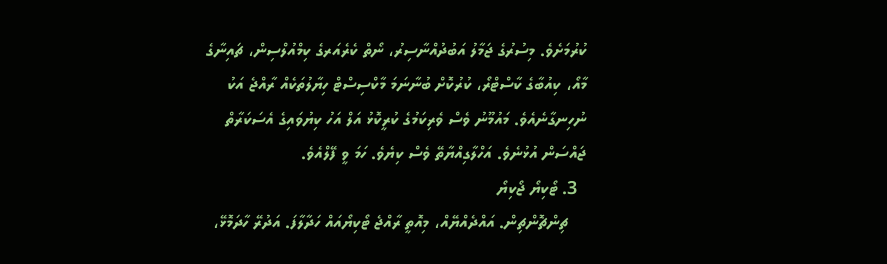ކުރުމަށެވެ. މިސުރުގެ ޖަމާލު އަބުދުއްނާސިރު، ނޯތް ކެރެއަރގެ ކިމްއުލްސިން، ޗައިނާގެ މާއޯ، ކިއުބާގެ ކާސްޓްރޯ، ކުރުކޮށް ބުނާނަމަ މާކްސިސްޓް ހިޔާލުތަކެއް ރާއްޖެ އަކު ނުހިނގާނެއެވެ. މައުމޫނު ވެސް ވެރިކަމުގެ ކުރީކޮޅު އަލް އަހު ކިޔުވައިގެ އެސަކަރާތް ޖައްސަން އުޅުނެވެ. އަހްލާގިއްޔާތޭ ވެސް ކިޔެވެ. ހަމަ ވީ ފޭލްއެވެ.
  3. ޓޯކިޔޯ ޖޯކިޔޯ
    ޗިންޗޮންޗިން. އައްދެއްޔޭއް، މިއޮތީ ރާއްޖެ ޓޯކިޔޯއައް ހަދާލާފަ. އަދުރޭ ހާދަމޮޅޭ،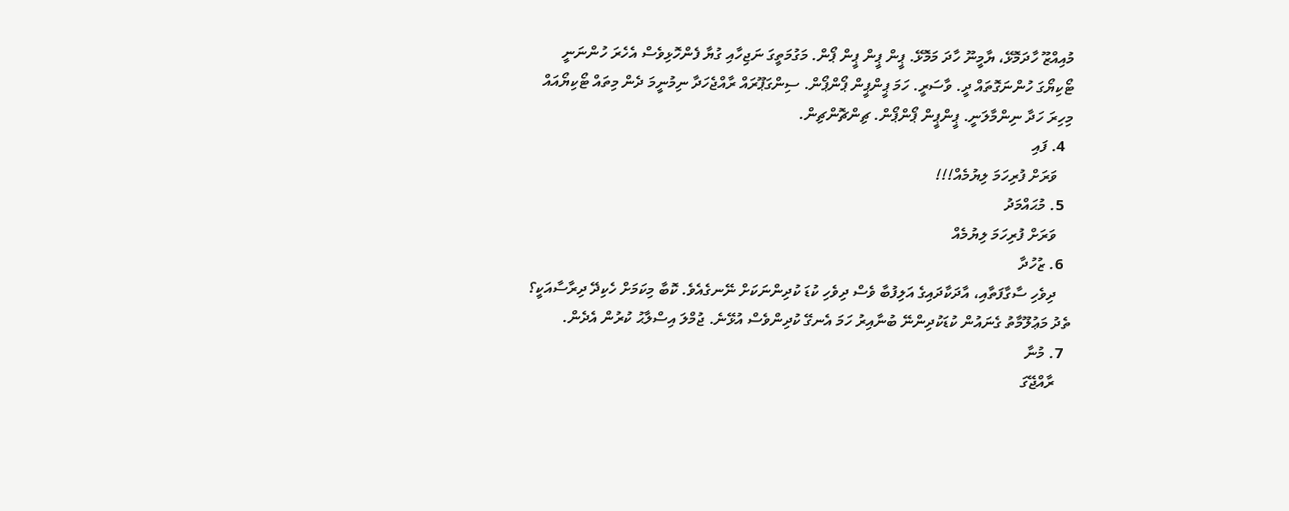މުއިއްޒޫ ހާދަމޮޅޭ، ޔާމީނޫ ހާދަ މަމޮޅޭ. ޕީން ޕީން ޕީން ޕޯން. މަގުމަތީގަ ނަޖިހާއި ގުޔާ ފެންހޮޅިވެސް އެހެރަ ހުންނަނީ ޓޯކިޔޯގަ ހުންނަގޮތައް ދީ. ވާސަރީ. ހަމަ ޕީންޕީން ޕޯންޕޯން. ސިންގަޕޫރައް ރާއްޖެހަދާ ނިމުނީމަ ދެން މިތައް ޓޯކިޔޯއައް މިހިރަ ހަދާ ނިންމާލަނީ. ޕީންޕީން ޕޯންޕޯން. ޗިންޗޮންޗިން.
  4. ފައި
    ވަރަށް ފުރިހަމަ ލިޔުމެއް!!!
  5. މުޙައްމަދު
    ވަރަށް ފުރިހަމަ ލިޔުމެއް
  6. ޒުހުދާ
    ދިވެހި ސާގާފަތާއި، އާދަކާދައިގެ އަލިފުބާ ވެސް ދިވެހި ކުޑަ ކުދިންނަކަށް ނޭނގެއެވެ. ކޮބާ މިކަމަށް ހެކިދޭ ދިރާސާއަކީ؟ ތެދު މަޢުލޫމާތު ގެނައުން ކުޑަކުދިންނޭ ބުނާއިރު ހަމަ އެނގޭ ކުދިންވެސް އުޅޭނެ. ޖުމްލަ އިސްލާޙު ކުރުން އެދެން.
  7. މުނާ
    ރާއްޖޭގަ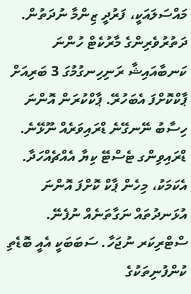މައްސަލައަކީ، ފަރުދީ ޒިންމާ ނުދަތުން. ދަތުރުވެރިންގެ މާރުކެޓް ހުންނަ ކަނބާއައިޝާ ރަނިހިނގުމުގަ 3 ބަރިއަށް ޕާކްކޮށްފަ އެބަހުރޭ. ޕާކްކުރަން އޮންނަ ހިސާބު ނޭނގޭނެ ޑްރައިވަރެއް ނޫޅޭނެ. ޑްރައިވިންގ ޓެސްޓޭ ކިޔާ އެއްޗެއްހަދާ. އެކަމަކު، މިހެން ޕާކް ކޮށްފަ އޮންނަ އުޅަނދުތައް ނަގާތަނެއް ނުފެނޭ. ސްޓްރިކަރ ނުޖަހާ. ސަބަބަކީ އެއީ ބޮޑެތި ކުންފުނިތަކުގެ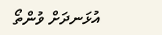އުޅަނދަށް ވުންތޯ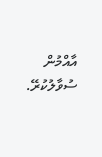އާއްމުން ސުވާލުކުރޭ.